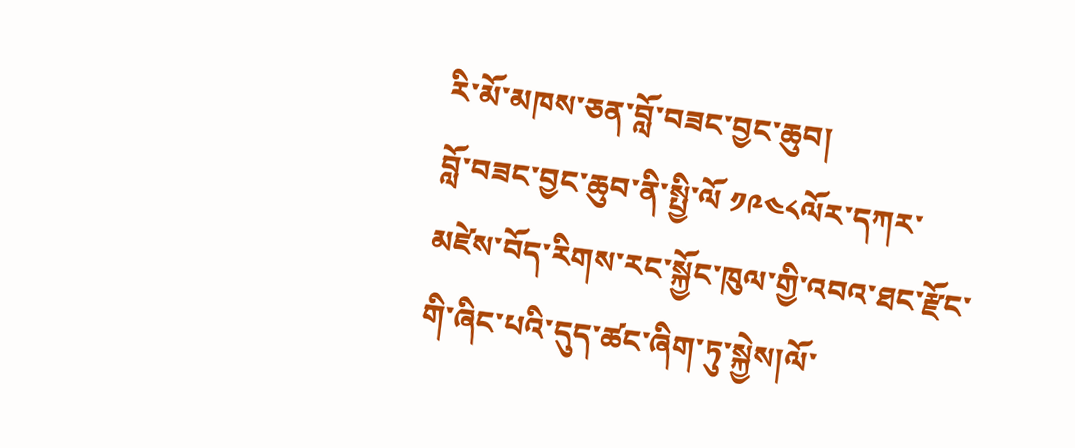རི་མོ་མཁས་ཅན་བློ་བཟང་བྱང་ཆུབ།
བློ་བཟང་བྱང་ཆུབ་ནི་སྤྱི་ལོ ༡༩༤༨ལོར་དཀར་མཛེས་བོད་རིགས་རང་སྐྱོང་ཁུལ་གྱི་འབའ་ཐང་རྫོང་གི་ཞིང་པའི་དུད་ཚང་ཞིག་ཏུ་སྐྱེས།ལོ་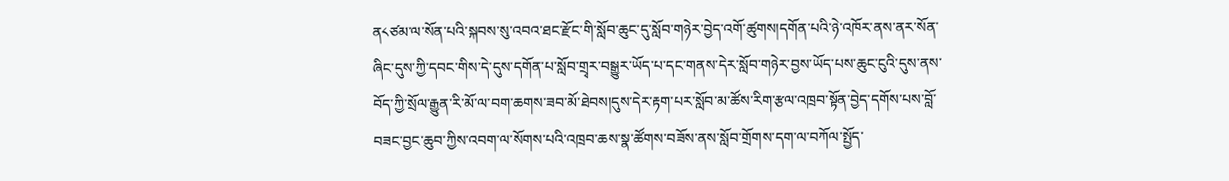ན༨ཙམ་ལ་སོན་པའི་སྐབས་སུ་འབའ་ཐང་རྫོང་གི་སློབ་ཆུང་དུ་སློབ་གཉེར་བྱེད་འགོ་ཚུགས།དགོན་པའི་ཉེ་འཁོར་ནས་ནར་སོན་ཞིང་དུས་ཀྱི་དབང་གིས་དེ་དུས་དགོན་པ་སློབ་གྲྭར་བསྒྱུར་ཡོད་པ་དང་གནས་དེར་སློབ་གཉེར་བྱས་ཡོད་པས་ཆུང་ངུའི་དུས་ནས་བོད་ཀྱི་སྲོལ་རྒྱུན་རི་མོ་ལ་བག་ཆགས་ཟབ་མོ་ཐེབས།དུས་དེར་རྟག་པར་སློབ་མ་ཚོས་རིག་རྩལ་འཁྲབ་སྟོན་བྱེད་དགོས་པས་བློ་བཟང་བྱང་ཆུབ་ཀྱིས་འབག་ལ་སོགས་པའི་འཁྲབ་ཆས་སྣ་ཚོགས་བཟོས་ནས་སློབ་གྲོགས་དག་ལ་བཀོལ་སྤྱོད་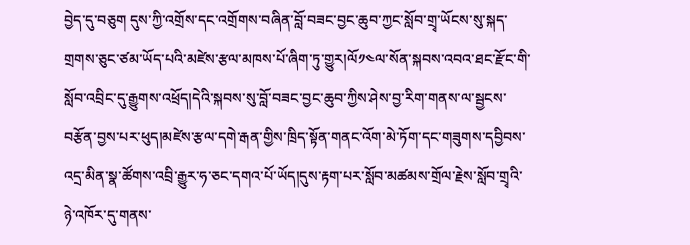བྱེད་དུ་བཅུག དུས་ཀྱི་འགྲོས་དང་འགྲོགས་བཞིན་བློ་བཟང་བྱང་ཆུབ་ཀྱང་སློབ་གྲྭ་ཡོངས་སུ་སྐད་གྲགས་ཅུང་ཙམ་ཡོད་པའི་མཛེས་རྩལ་མཁས་པོ་ཞིག་ཏུ་གྱུར།ལོ༡༤ལ་སོན་སྐབས་འབའ་ཐང་རྫོང་གི་སློབ་འབྲིང་དུ་རྒྱུགས་འཕྲོད།དེའི་སྐབས་སུ་བློ་བཟང་བྱང་ཆུབ་ཀྱིས་ཤེས་བྱ་རིག་གནས་ལ་སྦྱངས་བརྩོན་བྱས་པར་ཕུད།མཛེས་རྩལ་དགེ་རྒན་གྱིས་ཁྲིད་སྟོན་གནང་འོག་མེ་ཏོག་དང་གཟུགས་དབྱིབས་འདྲ་མིན་སྣ་ཚོགས་འབྲི་རྒྱུར་ཧ་ཅང་དགའ་པོ་ཡོད།དུས་རྟག་པར་སློབ་མཚམས་གྲོལ་རྗེས་སློབ་གྲྭའི་ཉེ་འཁོར་དུ་གནས་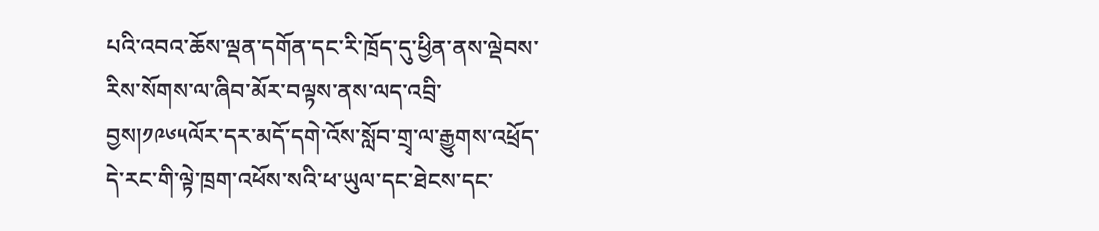པའི་འབའ་ཆོས་ལྡན་དགོན་དང་རི་ཁྲོད་དུ་ཕྱིན་ནས་ལྡེབས་རིས་སོགས་ལ་ཞིབ་མོར་བལྟས་ནས་ལད་འབྲི་བྱས།༡༩༦༥ལོར་དར་མདོ་དགེ་འོས་སློབ་གྲྭ་ལ་རྒྱུགས་འཕྲོད་དེ་རང་གི་ལྟེ་ཁྲག་འཕོས་སའི་ཕ་ཡུལ་དང་ཐེངས་དང་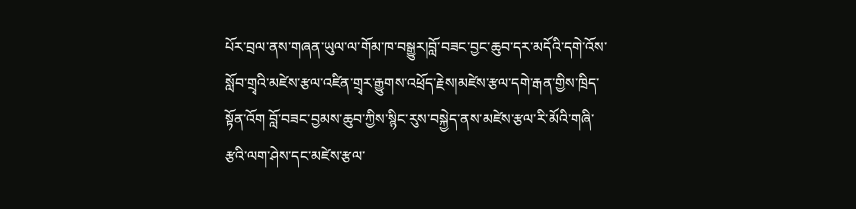པོར་བྲལ་ནས་གཞན་ཡུལ་ལ་གོམ་ཁ་བསྒྱུར།བློ་བཟང་བྱང་ཆུབ་དར་མདོའི་དགེ་འོས་སློབ་གྲྭའི་མཛེས་རྩལ་འཛིན་གྲྭར་རྒྱུགས་འཕྲོད་རྗེས།མཛེས་རྩལ་དགེ་རྒན་གྱིས་ཁྲིད་སྟོན་འོག བློ་བཟང་བྱམས་ཆུབ་ཀྱིས་སྙིང་རུས་བསྐྱེད་ནས་མཛེས་རྩལ་རི་མོའི་གཞི་རྩའི་ལག་ཤེས་དང་མཛེས་རྩལ་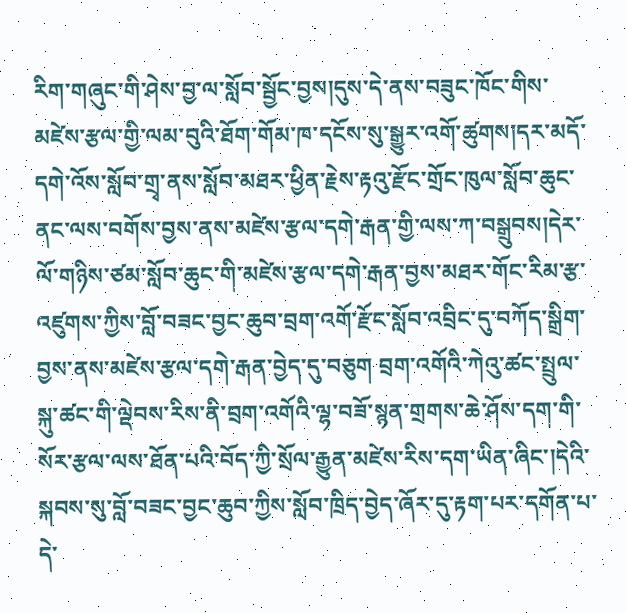རིག་གཞུང་གི་ཤེས་བྱ་ལ་སློབ་སྦྱོང་བྱས།དུས་དེ་ནས་བཟུང་ཁོང་གིས་མཛེས་རྩལ་གྱི་ལམ་བུའི་ཐོག་གོམ་ཁ་དངོས་སུ་སྒྱུར་འགོ་ཚུགས།དར་མདོ་དགེ་འོས་སློབ་གྲྭ་ནས་སློབ་མཐར་ཕྱིན་རྗེས་རྟའུ་རྫོང་གྲོང་ཁུལ་སློབ་ཆུང་ནང་ལས་བགོས་བྱས་ནས་མཛེས་རྩལ་དགེ་རྒན་གྱི་ལས་ཀ་བསྒྲུབས།དེར་ལོ་གཉིས་ཙམ་སློབ་ཆུང་གི་མཛེས་རྩལ་དགེ་རྒན་བྱས་མཐར་གོང་རིམ་རྩ་འཛུགས་ཀྱིས་བློ་བཟང་བྱང་ཆུབ་བྲག་འགོ་རྫོང་སློབ་འབྲིང་དུ་བཀོད་སྒྲིག་བྱས་ནས་མཛེས་རྩལ་དགེ་རྒན་བྱེད་དུ་བཅུག བྲག་འགོའི་ཀེའུ་ཚང་སྤྲུལ་སྐུ་ཚང་གི་ལྡེབས་རིས་ནི་བྲག་འགོའི་ལྷ་བཟོ་སྙན་གྲགས་ཆེ་ཤོས་དག་གི་སོར་རྩལ་ལས་ཐོན་པའི་བོད་ཀྱི་སྲོལ་རྒྱུན་མཛེས་རིས་དག་ཡིན་ཞིང་།དེའི་སྐབས་སུ་བློ་བཟང་བྱང་ཆུབ་ཀྱིས་སློབ་ཁྲིད་བྱེད་ཞོར་དུ་རྟག་པར་དགོན་པ་དེ་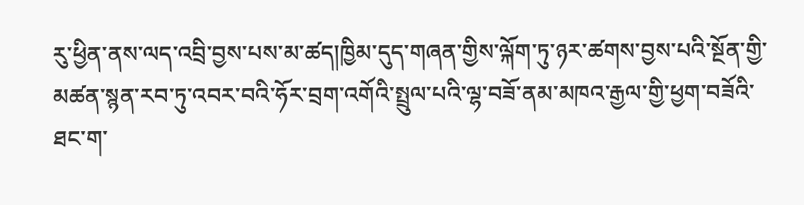རུ་ཕྱིན་ནས་ལད་འབྲི་བྱས་པས་མ་ཚད།ཁྱིམ་དུད་གཞན་གྱིས་ལྐོག་ཏུ་ཉར་ཚགས་བྱས་པའི་སྔོན་གྱི་མཚན་སྙན་རབ་ཏུ་འབར་བའི་ཧོར་བྲག་འགོའི་སྤྲུལ་པའི་ལྷ་བཟོ་ནམ་མཁའ་རྒྱལ་གྱི་ཕྱག་བཟོའི་ཐང་ག་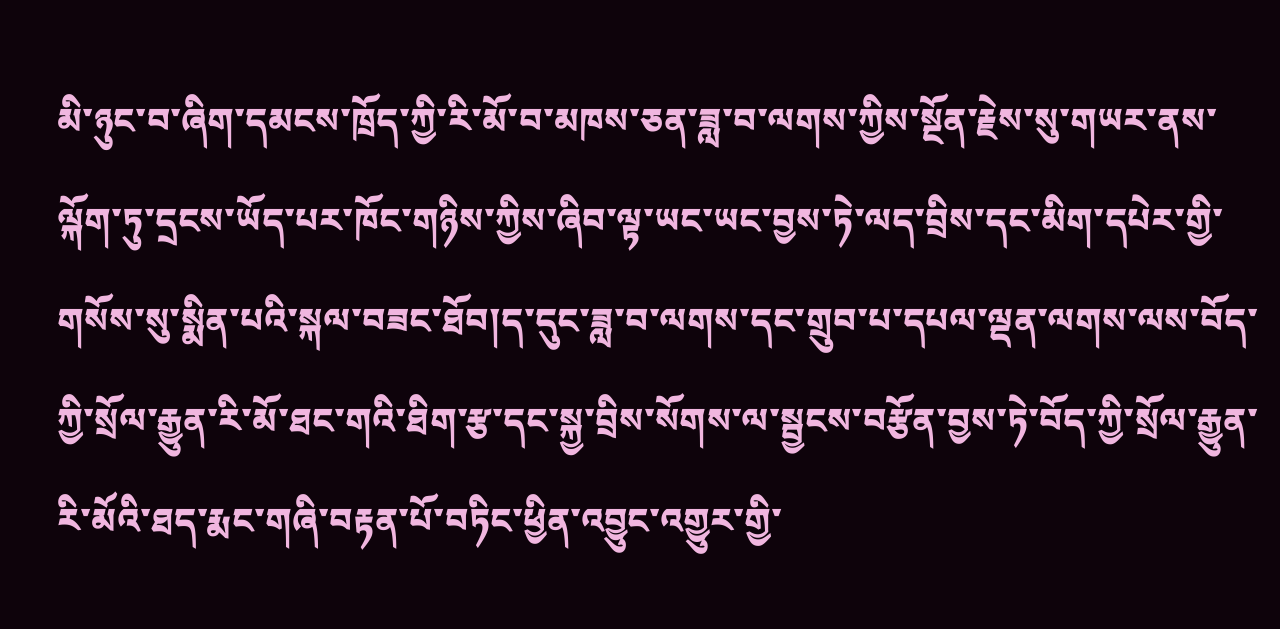མི་ཉུང་བ་ཞིག་དམངས་ཁྲོད་ཀྱི་རི་མོ་བ་མཁས་ཅན་ཟླ་བ་ལགས་ཀྱིས་སྔོན་རྗེས་སུ་གཡར་ནས་ལྐོག་ཏུ་དྲངས་ཡོད་པར་ཁོང་གཉིས་ཀྱིས་ཞིབ་ལྟ་ཡང་ཡང་བྱས་ཏེ་ལད་བྲིས་དང་མིག་དཔེར་གྱི་གསོས་སུ་སྨིན་པའི་སྐལ་བཟང་ཐོབ།ད་དུང་ཟླ་བ་ལགས་དང་གྲུབ་པ་དཔལ་ལྡན་ལགས་ལས་བོད་ཀྱི་སྲོལ་རྒྱུན་རི་མོ་ཐང་གའི་ཐིག་རྩ་དང་སྐྱ་བྲིས་སོགས་ལ་སྦྱངས་བརྩོན་བྱས་ཏེ་བོད་ཀྱི་སྲོལ་རྒྱུན་རི་མོའི་ཐད་རྨང་གཞི་བརྟན་པོ་བཏིང་ཕྱིན་འབྱུང་འགྱུར་གྱི་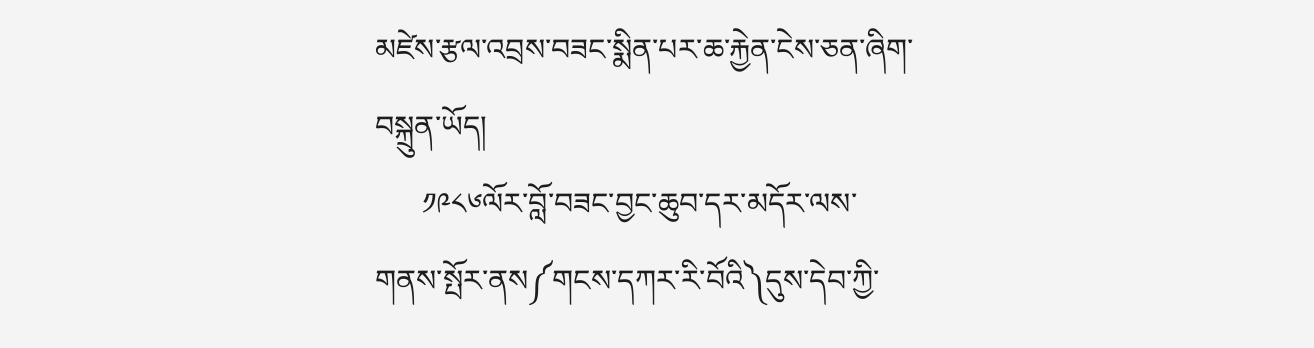མཛེས་རྩལ་འབྲས་བཟང་སྨིན་པར་ཆ་རྐྱེན་ངེས་ཅན་ཞིག་བསྐྲུན་ཡོད།
      ༡༩༨༦ལོར་བློ་བཟང་བྱང་ཆུབ་དར་མདོར་ལས་གནས་སྤོར་ནས༼གངས་དཀར་རི་བོའི༽དུས་དེབ་ཀྱི་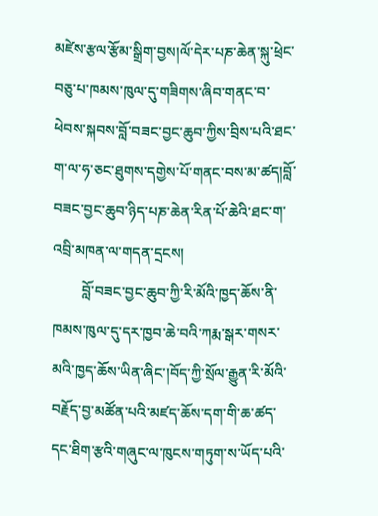མཛེས་རྩལ་རྩོམ་སྒྲིག་བྱས།ལོ་དེར་པཎ་ཆེན་སྐུ་ཕྲེང་བཅུ་པ་ཁམས་ཁུལ་དུ་གཟིགས་ཞིབ་གནང་བ་ཕེབས་སྐབས་བློ་བཟང་བྱང་ཆུབ་ཀྱིས་བྲིས་པའི་ཐང་ག་ལ་ཧ་ཅང་ཐུགས་དགྱེས་པོ་གནང་བས་མ་ཚད།བློ་བཟང་བྱང་ཆུབ་ཉིད་པཎ་ཆེན་རིན་པོ་ཆེའི་ཐང་ག་འབྲི་མཁན་ལ་གདན་དྲངས།
        བློ་བཟང་བྱང་ཆུབ་ཀྱི་རི་མོའི་ཁྱད་ཆོས་ནི་ཁམས་ཁུལ་དུ་དར་ཁྱབ་ཆེ་བའི་ཀརྨ་སྒར་གསར་མའི་ཁྱད་ཆོས་ཡིན་ཞིང་།བོད་ཀྱི་སྲོལ་རྒྱུན་རི་མོའི་བརྗོད་བྱ་མཚོན་པའི་མཛད་ཆོས་དག་གི་ཆ་ཚད་དང་ཐིག་རྩའི་གཞུང་ལ་ཁུངས་གཏུག་ས་ཡོད་པའི་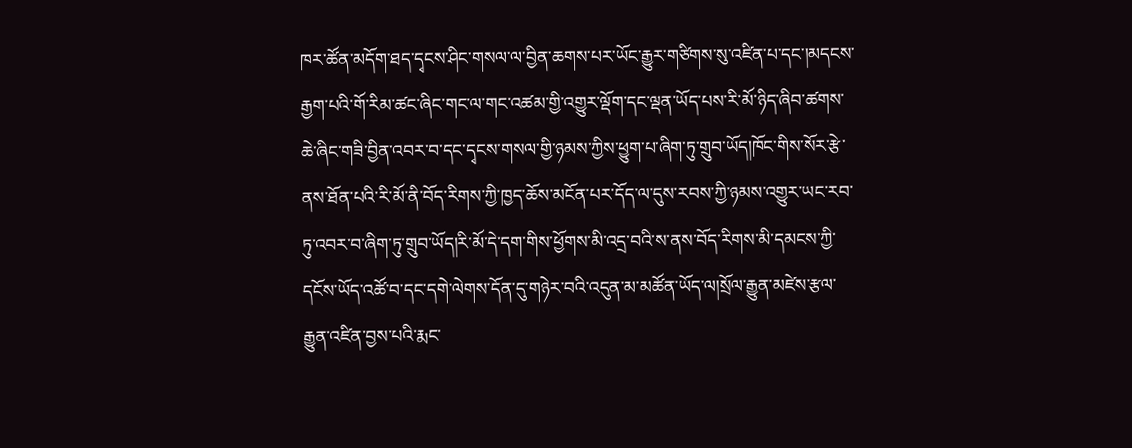ཁར་ཚོན་མདོག་ཐད་དྭངས་ཤིང་གསལ་ལ་བྱིན་ཆགས་པར་ཡོང་རྒྱུར་གཙིགས་སུ་འཛིན་པ་དང་།མདངས་རྒྱག་པའི་གོ་རིམ་ཚང་ཞིང་གང་ལ་གང་འཚམ་གྱི་འགྱུར་ལྡོག་དང་ལྡན་ཡོད་པས་རི་མོ་ཉིད་ཞིབ་ཚགས་ཆེ་ཞིང་གཟི་བྱིན་འབར་བ་དང་དྭངས་གསལ་གྱི་ཉམས་ཀྱིས་ཕྱུག་པ་ཞིག་ཏུ་གྲུབ་ཡོད།ཁོང་གིས་སོར་རྩེ་ནས་ཐོན་པའི་རི་མོ་ནི་བོད་རིགས་ཀྱི་ཁྱད་ཆོས་མངོན་པར་དོད་ལ་དུས་རབས་ཀྱི་ཉམས་འགྱུར་ཡང་རབ་ཏུ་འབར་བ་ཞིག་ཏུ་གྲུབ་ཡོད།རི་མོ་དེ་དག་གིས་ཕྱོགས་མི་འདྲ་བའི་ས་ནས་བོད་རིགས་མི་དམངས་ཀྱི་དངོས་ཡོད་འཚོ་བ་དང་དགེ་ལེགས་དོན་དུ་གཉེར་བའི་འདུན་མ་མཚོན་ཡོད་ལ།སྲོལ་རྒྱུན་མཛེས་རྩལ་རྒྱུན་འཛིན་བྱས་པའི་རྨང་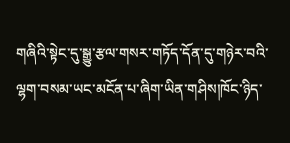གཞིའི་སྟེང་དུ་སྒྱུ་རྩལ་གསར་གཏོད་དོན་དུ་གཉེར་བའི་ལྷག་བསམ་ཡང་མངོན་པ་ཞིག་ཡིན་གཤིས།ཁོང་ཉིད་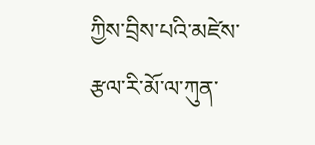ཀྱིས་བྲིས་པའི་མཛེས་རྩལ་རི་མོ་ལ་ཀུན་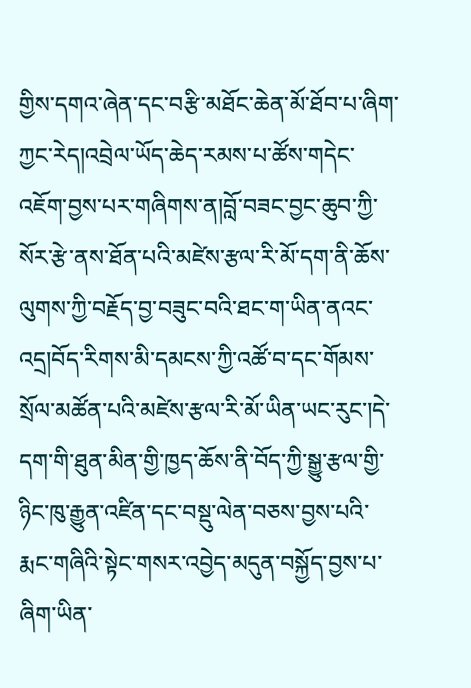གྱིས་དགའ་ཞེན་དང་བརྩི་མཐོང་ཆེན་མོ་ཐོབ་པ་ཞིག་ཀྱང་རེད།འབྲེལ་ཡོད་ཆེད་རམས་པ་ཚོས་གདེང་འཇོག་བྱས་པར་གཞིགས་ན།བློ་བཟང་བྱང་ཆུབ་ཀྱི་སོར་རྩེ་ནས་ཐོན་པའི་མཛེས་རྩལ་རི་མོ་དག་ནི་ཆོས་ལུགས་ཀྱི་བརྗོད་བྱ་བཟུང་བའི་ཐང་ག་ཡིན་ནའང་འདྲ།བོད་རིགས་མི་དམངས་ཀྱི་འཚོ་བ་དང་གོམས་སྲོལ་མཚོན་པའི་མཛེས་རྩལ་རི་མོ་ཡིན་ཡང་རུང་།དེ་དག་གི་ཐུན་མིན་གྱི་ཁྱད་ཆོས་ནི་བོད་ཀྱི་སྒྱུ་རྩལ་གྱི་ཉིང་ཁུ་རྒྱུན་འཛིན་དང་བསྡུ་ལེན་བཅས་བྱས་པའི་རྨང་གཞིའི་སྟེང་གསར་འབྱེད་མདུན་བསྐྱོད་བྱས་པ་ཞིག་ཡིན་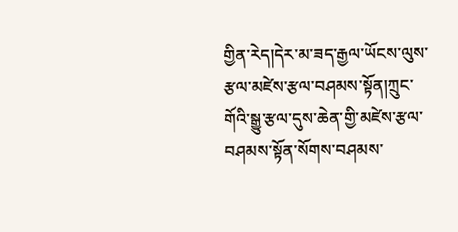གྱིན་རེད།དེར་མ་ཟད་རྒྱལ་ཡོངས་ལུས་རྩལ་མཛེས་རྩལ་བཤམས་སྟོན།ཀྲུང་གོའི་སྒྱུ་རྩལ་དུས་ཆེན་གྱི་མཛེས་རྩལ་བཤམས་སྟོན་སོགས་བཤམས་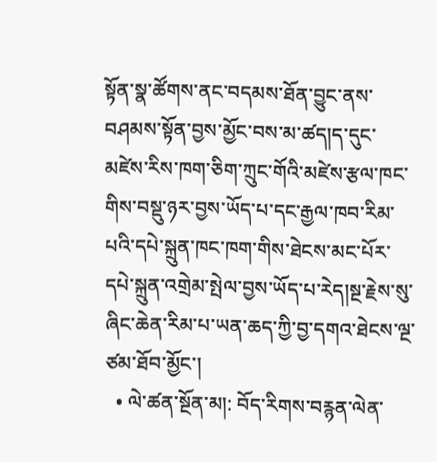སྟོན་སྣ་ཚོགས་ནང་བདམས་ཐོན་བྱུང་ནས་བཤམས་སྟོན་བྱས་མྱོང་བས་མ་ཚད།ད་དུང་མཛེས་རིས་ཁག་ཅིག་ཀྲུང་གོའི་མཛེས་རྩལ་ཁང་གིས་བསྡུ་ཉར་བྱས་ཡོད་པ་དང་རྒྱལ་ཁབ་རིམ་པའི་དཔེ་སྐྲུན་ཁང་ཁག་གིས་ཐེངས་མང་པོར་དཔེ་སྐྲུན་འགྲེམ་སྤེལ་བྱས་ཡོད་པ་རེད།སྔ་རྗེས་སུ་ཞིང་ཆེན་རིམ་པ་ཡན་ཆད་ཀྱི་བྱ་དགའ་ཐེངས་ལྔ་ཙམ་ཐོབ་མྱོང་།
  • ལེ་ཚན་སྔོན་མ།: བོད་རིགས་བརྙན་ལེན་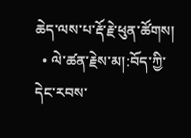ཆེད་ལས་པ་རྡོ་རྗེ་ཕུན་ཚོགས།
  • ལེ་ཚན་རྗེས་མ།:བོད་ཀྱི་དེང་རབས་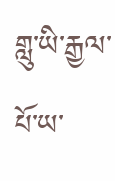གླུ་ཡི་རྒྱལ་པོ་ཡ་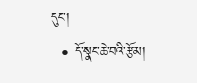དུང་།
  • དོ་སྣང་ཆེ་བའི་རྩོམ།